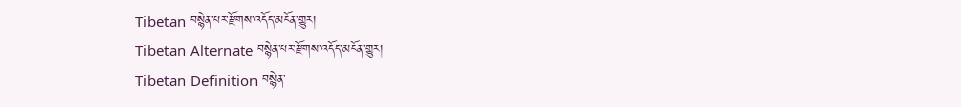Tibetan བསྙེན་པར་རྫོགས་འདོད་མངོན་གྱུར།
Tibetan Alternate བསྙེན་པར་རྫོགས་འདོད་མངོན་གྱུར།
Tibetan Definition བསྙེན་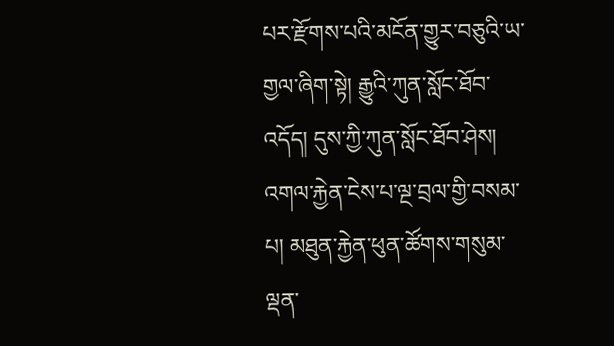པར་རྫོགས་པའི་མངོན་གྱུར་བཅུའི་ཡ་གྱལ་ཞིག་སྟེ། རྒྱུའི་ཀུན་སློང་ཐོབ་འདོད། དུས་ཀྱི་ཀུན་སློང་ཐོབ་ཤེས། འགལ་རྐྱེན་ངེས་པ་ལྔ་བྲལ་གྱི་བསམ་པ། མཐུན་རྐྱེན་ཕུན་ཚོགས་གསུམ་ལྡན་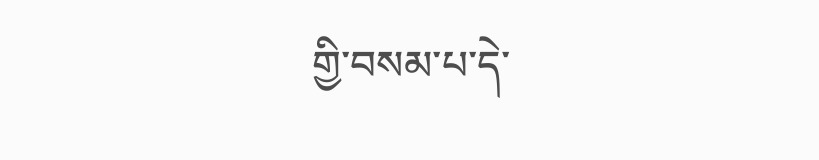གྱི་བསམ་པ་དེ་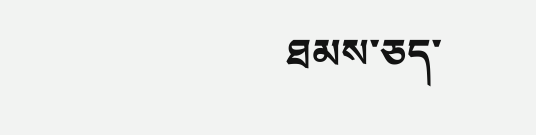ཐམས་ཅད་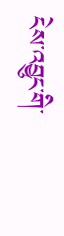ངེས་འབྱུང་གི་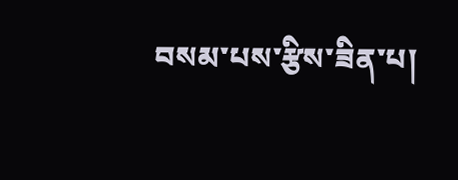བསམ་པས་རྩིས་ཟིན་པ།